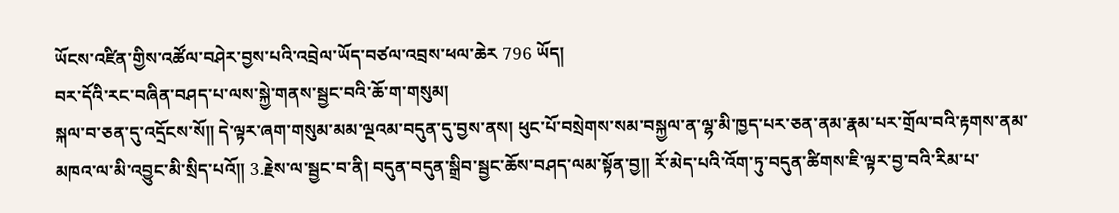ཡོངས་འཛིན་གྱིས་འཚོལ་བཤེར་བྱས་པའི་འབྲེལ་ཡོད་བཙལ་འབྲས་ཕལ་ཆེར 796 ཡོད།
བར་དོའི་རང་བཞིན་བཤད་པ་ལས་སྐྱེ་གནས་སྦྱང་བའི་ཆོ་ག་གསུམ།
སྐལ་བ་ཅན་དུ་འདྲོངས་སོ༎ དེ་ལྟར་ཞག་གསུམ་མམ་ལྔའམ་བདུན་དུ་བྱས་ནས། ཕུང་པོ་བསྲེགས་སམ་བསྐྱལ་ན་ལྷ་མི་ཁྱད་པར་ཅན་ནམ་རྣམ་པར་གྲོལ་བའི་རྟགས་ནམ་མཁའ་ལ་མི་འབྱུང་མི་སྲིད་པའོ༎ 3.རྗེས་ལ་སྦྱང་བ་ནི། བདུན་བདུན་སྒྲིབ་སྦྱང་ཆོས་བཤད་ལམ་སྟོན་བྱ༎ རོ་མེད་པའི་འོག་ཏུ་བདུན་ཚིགས་ཇི་ལྟར་བྱ་བའི་རིམ་པ་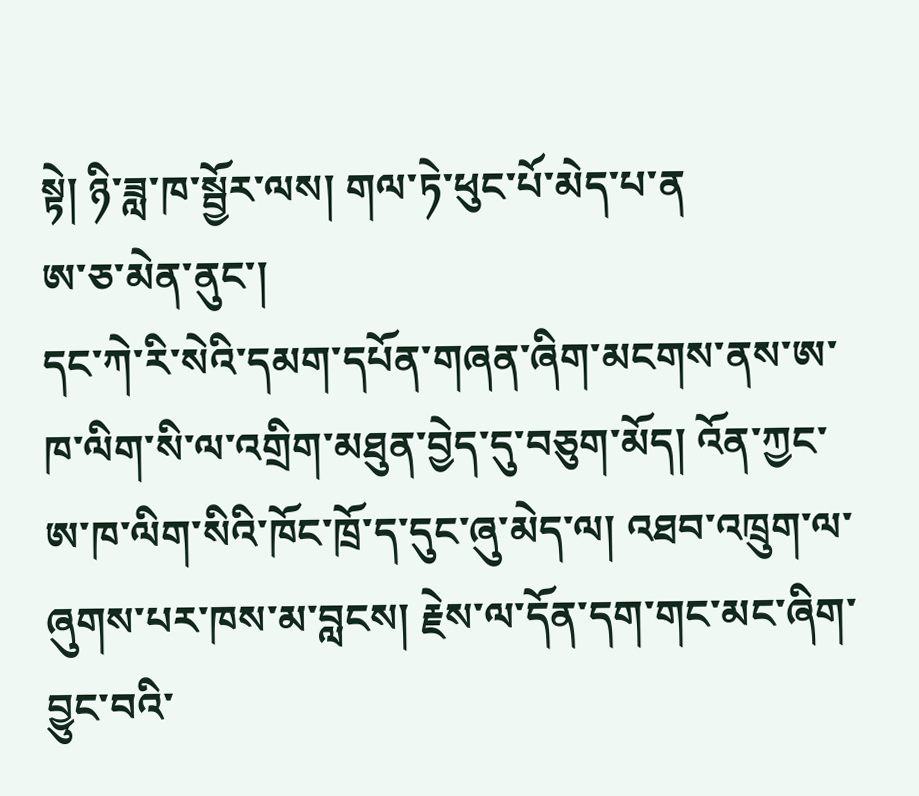སྟེ། ཉི་ཟླ་ཁ་སྦྱོར་ལས། གལ་ཏེ་ཕུང་པོ་མེད་པ་ན
ཨ་ཅ་མེན་ནུང་།
དང་ཀེ་རི་སེའི་དམག་དཔོན་གཞན་ཞིག་མངགས་ནས་ཨ་ཁ་ལིག་སི་ལ་འགྲིག་མཐུན་བྱེད་དུ་བཅུག་མོད། འོན་ཀྱང་ཨ་ཁ་ལིག་སིའི་ཁོང་ཁྲོ་ད་དུང་ཞུ་མེད་ལ། འཐབ་འཁྲུག་ལ་ཞུགས་པར་ཁས་མ་བླངས། རྗེས་ལ་དོན་དག་གང་མང་ཞིག་བྱུང་བའི་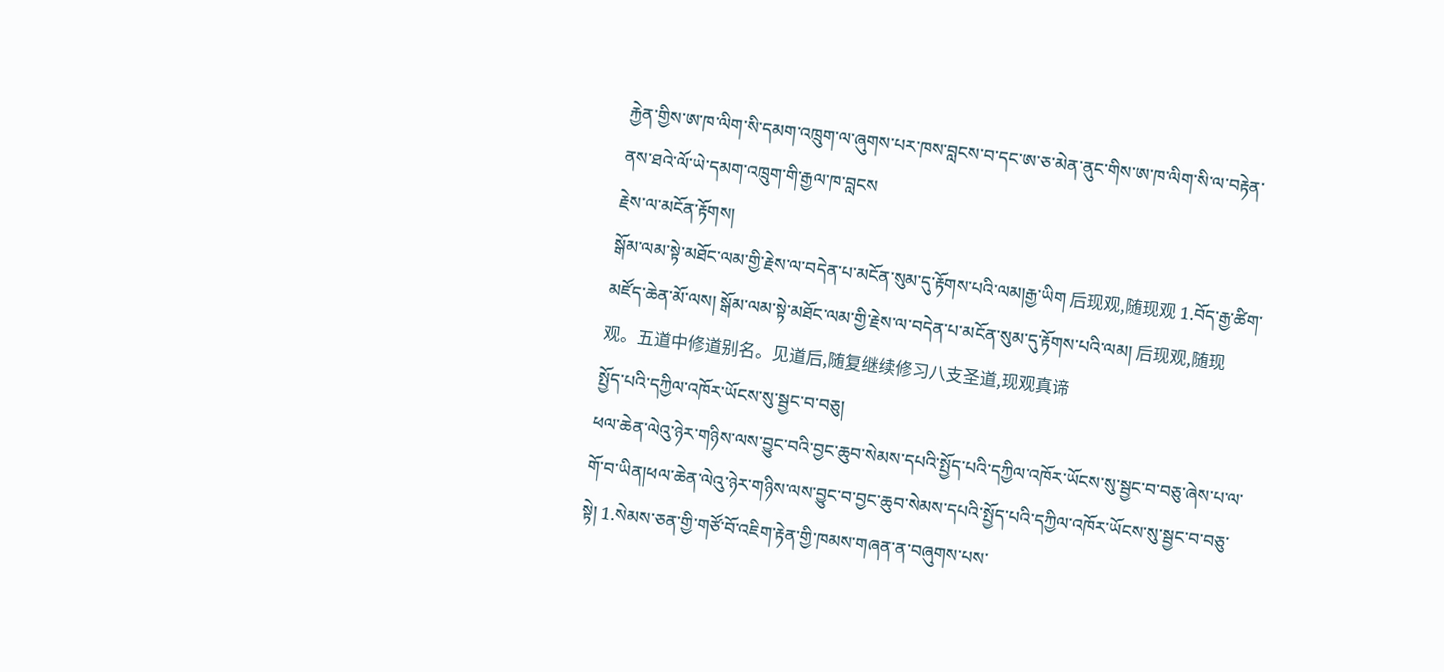རྐྱེན་གྱིས་ཨ་ཁ་ལིག་སི་དམག་འཁྲུག་ལ་ཞུགས་པར་ཁས་བླངས་བ་དང་ཨ་ཅ་མེན་ནུང་གིས་ཨ་ཁ་ལིག་སི་ལ་བརྟེན་ནས་ཐའེ་ལོ་ཡེ་དམག་འཁྲུག་གི་རྒྱལ་ཁ་བླངས
རྗེས་ལ་མངོན་རྟོགས།
སྒོམ་ལམ་སྟེ་མཐོང་ལམ་གྱི་རྗེས་ལ་བདེན་པ་མངོན་སུམ་དུ་རྟོགས་པའི་ལམ།རྒྱ་ཡིག 后现观,随现观 1.བོད་རྒྱ་ཚིག་མཛོད་ཆེན་མོ་ལས། སྒོམ་ལམ་སྟེ་མཐོང་ལམ་གྱི་རྗེས་ལ་བདེན་པ་མངོན་སུམ་དུ་རྟོགས་པའི་ལམ། 后现观,随现观。五道中修道别名。见道后,随复继续修习八支圣道,现观真谛
སྤྱོད་པའི་དཀྱིལ་འཁོར་ཡོངས་སུ་སྦྱང་བ་བཅུ།
ཕལ་ཆེན་ལེའུ་ཉེར་གཉིས་ལས་བྱུང་བའི་བྱང་ཆུབ་སེམས་དཔའི་སྤྱོད་པའི་དཀྱིལ་འཁོར་ཡོངས་སུ་སྦྱང་བ་བཅུ་ཞེས་པ་ལ་གོ་བ་ཡིན།ཕལ་ཆེན་ལེའུ་ཉེར་གཉིས་ལས་བྱུང་བ་བྱང་ཆུབ་སེམས་དཔའི་སྤྱོད་པའི་དཀྱིལ་འཁོར་ཡོངས་སུ་སྦྱང་བ་བཅུ་སྟེ། 1.སེམས་ཅན་གྱི་གཙོ་བོ་འཇིག་རྟེན་གྱི་ཁམས་གཞན་ན་བཞུགས་པས་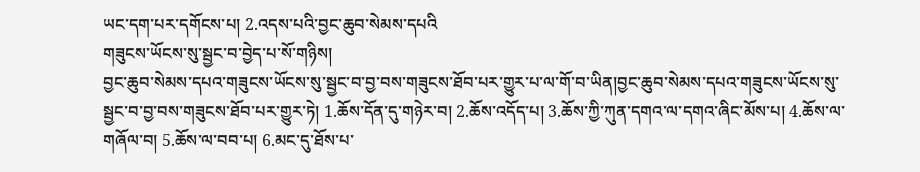ཡང་དག་པར་དགོངས་པ། 2.འདས་པའི་བྱང་ཆུབ་སེམས་དཔའི
གཟུངས་ཡོངས་སུ་སྦྱང་བ་བྱེད་པ་སོ་གཉིས།
བྱང་ཆུབ་སེམས་དཔའ་གཟུངས་ཡོངས་སུ་སྦྱང་བ་བྱ་བས་གཟུངས་ཐོབ་པར་གྱུར་པ་ལ་གོ་བ་ཡིན།བྱང་ཆུབ་སེམས་དཔའ་གཟུངས་ཡོངས་སུ་སྦྱང་བ་བྱ་བས་གཟུངས་ཐོབ་པར་གྱུར་ཏེ། 1.ཆོས་དོན་དུ་གཉེར་བ། 2.ཆོས་འདོད་པ། 3.ཆོས་ཀྱི་ཀུན་དགའ་ལ་དགའ་ཞིང་མོས་པ། 4.ཆོས་ལ་གཞོལ་བ། 5.ཆོས་ལ་བབ་པ། 6.མང་དུ་ཐོས་པ་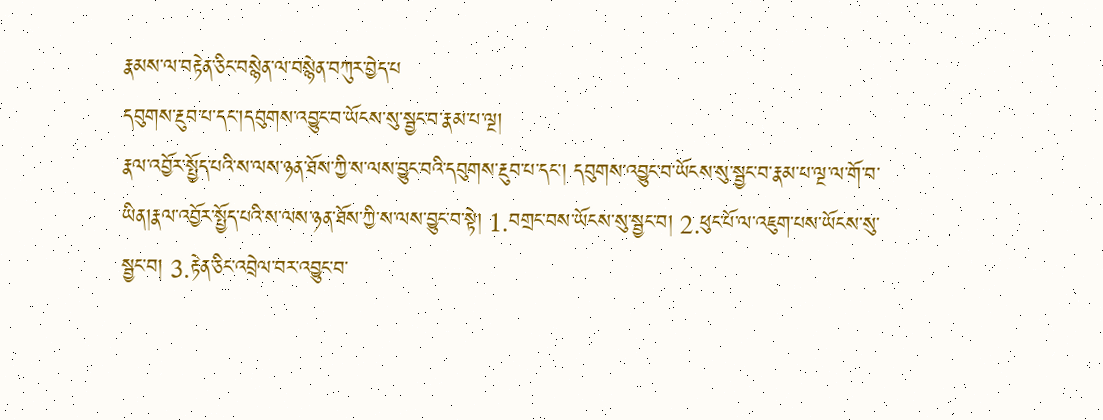རྣམས་ལ་བརྟེན་ཅིང་བསྙེན་ལ་བསྙེན་བཀུར་བྱེད་པ
དབུགས་རྔུབ་པ་དང་།དབུགས་འབྱུང་བ་ཡོངས་སུ་སྦྱང་བ་རྣམ་པ་ལྔ།
རྣལ་འབྱོར་སྤྱོད་པའི་ས་ལས་ཉན་ཐོས་ཀྱི་ས་ལས་བྱུང་བའི་དབུགས་རྔུབ་པ་དང་། དབུགས་འབྱུང་བ་ཡོངས་སུ་སྦྱང་བ་རྣམ་པ་ལྔ་ལ་གོ་བ་ཡིན།རྣལ་འབྱོར་སྤྱོད་པའི་ས་ལས་ཉན་ཐོས་ཀྱི་ས་ལས་བྱུང་བ་སྟེ། 1.བགྲང་བས་ཡོངས་སུ་སྦྱང་བ། 2.ཕུང་པོ་ལ་འཇུག་པས་ཡོངས་སུ་སྦྱང་བ། 3.རྟེན་ཅིང་འབྲེལ་བར་འབྱུང་བ་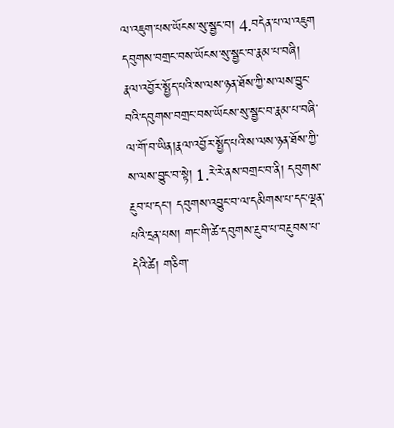ལ་འཇུག་པས་ཡོངས་སུ་སྦྱང་བ། 4.བདེན་པ་ལ་འཇུག
དབུགས་བགྲང་བས་ཡོངས་སུ་སྦྱང་བ་རྣམ་པ་བཞི།
རྣལ་འབྱོར་སྤྱོད་པའི་ས་ལས་ཉན་ཐོས་ཀྱི་ས་ལས་བྱུང་བའི་དབུགས་བགྲང་བས་ཡོངས་སུ་སྦྱང་བ་རྣམ་པ་བཞི་ལ་གོ་བ་ཡིན།རྣལ་འབྱོར་སྤྱོད་པའི་ས་ལས་ཉན་ཐོས་ཀྱི་ས་ལས་བྱུང་བ་སྟེ། 1.རེ་རེ་ནས་བགྲང་བ་ནི། དབུགས་རྔུབ་པ་དང་། དབུགས་འབྱུང་བ་ལ་དམིགས་པ་དང་ལྡན་པའི་དྲན་པས། གང་གི་ཚེ་དབུགས་རྔུབ་པ་བརྔུབས་པ་དེའི་ཚེ། གཅིག་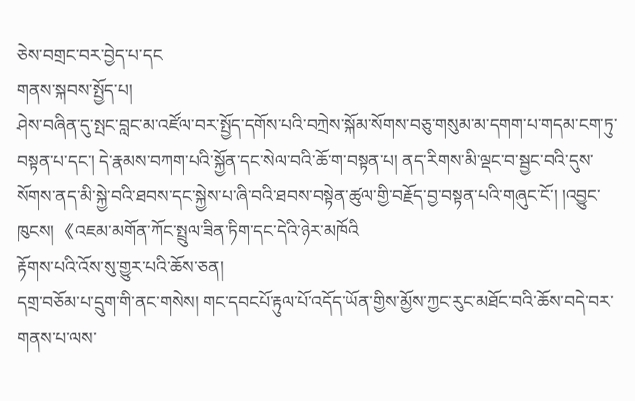ཅེས་བགྲང་བར་བྱེད་པ་དང
གནས་སྐབས་སྤྱོད་པ།
ཤེས་བཞིན་དུ་སྤང་བླང་མ་འཛོལ་བར་སྤྱོད་དགོས་པའི་བཀྲེས་སྐོམ་སོགས་བཅུ་གསུམ་མ་དགག་པ་གདམ་ངག་ཏུ་བསྟན་པ་དང་། དེ་རྣམས་བཀག་པའི་སྐྱོན་དང་སེལ་བའི་ཆོ་ག་བསྟན་པ། ནད་རིགས་མི་ལྡང་བ་སྦྱང་བའི་དུས་སོགས་ནད་མི་སྐྱེ་བའི་ཐབས་དང་སྐྱེས་པ་ཞི་བའི་ཐབས་བསྟེན་ཚུལ་གྱི་བརྗོད་བྱ་བསྟན་པའི་གཞུང་ངོ་། །འབྱུང་ཁུངས། 《འཇམ་མགོན་ཀོང་སྤྲུལ་ཟིན་ཏིག་དང་དེའི་ཉེར་མཁོའི
རྟོགས་པའི་འོས་སུ་གྱུར་པའི་ཆོས་ཅན།
དགྲ་བཅོམ་པ་དྲུག་གི་ནང་གསེས། གང་དབངཔོ་རྟུལ་པོ་འདོད་ཡོན་གྱིས་མྱོས་ཀྱང་རུང་མཐོང་བའི་ཆོས་བདེ་བར་གནས་པ་ལས་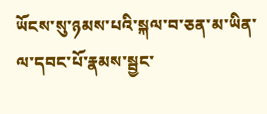ཡོངས་སུ་ཉམས་པའི་སྐལ་བ་ཅན་མ་ཡིན་ལ་དབང་པོ་རྣམས་སྦྱང་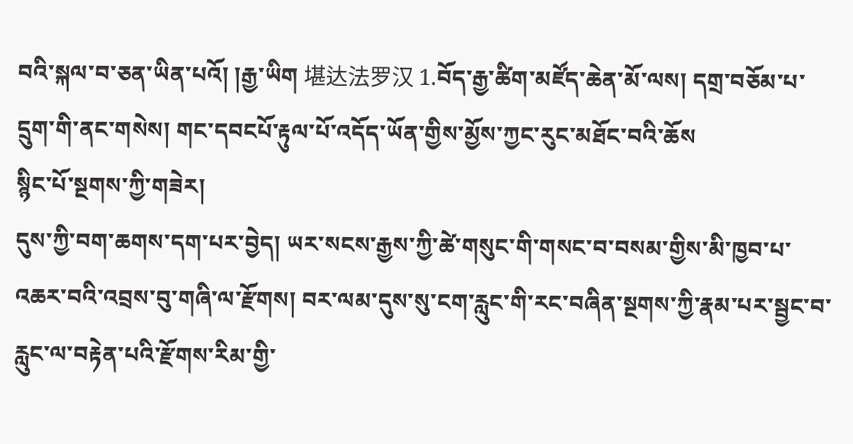བའི་སྐལ་བ་ཅན་ཡིན་པའོ། །རྒྱ་ཡིག 堪达法罗汉 1.བོད་རྒྱ་ཚིག་མཛོད་ཆེན་མོ་ལས། དགྲ་བཅོམ་པ་དྲུག་གི་ནང་གསེས། གང་དབངཔོ་རྟུལ་པོ་འདོད་ཡོན་གྱིས་མྱོས་ཀྱང་རུང་མཐོང་བའི་ཆོས
སྙིང་པོ་སྔགས་ཀྱི་གཟེར།
དུས་ཀྱི་བག་ཆགས་དག་པར་བྱེད། ཡར་སངས་རྒྱས་ཀྱི་ཚེ་གསུང་གི་གསང་བ་བསམ་གྱིས་མི་ཁྱབ་པ་འཆར་བའི་འབྲས་བུ་གཞི་ལ་རྫོགས། བར་ལམ་དུས་སུ་ངག་རླུང་གི་རང་བཞིན་སྔགས་ཀྱི་རྣམ་པར་སྦྱང་བ་རླུང་ལ་བརྟེན་པའི་རྫོགས་རིམ་གྱི་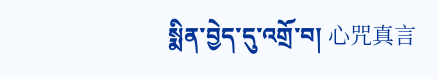སྨིན་བྱེད་དུ་འགྲོ་བ། 心咒真言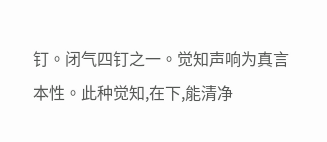钉。闭气四钉之一。觉知声响为真言本性。此种觉知,在下,能清净